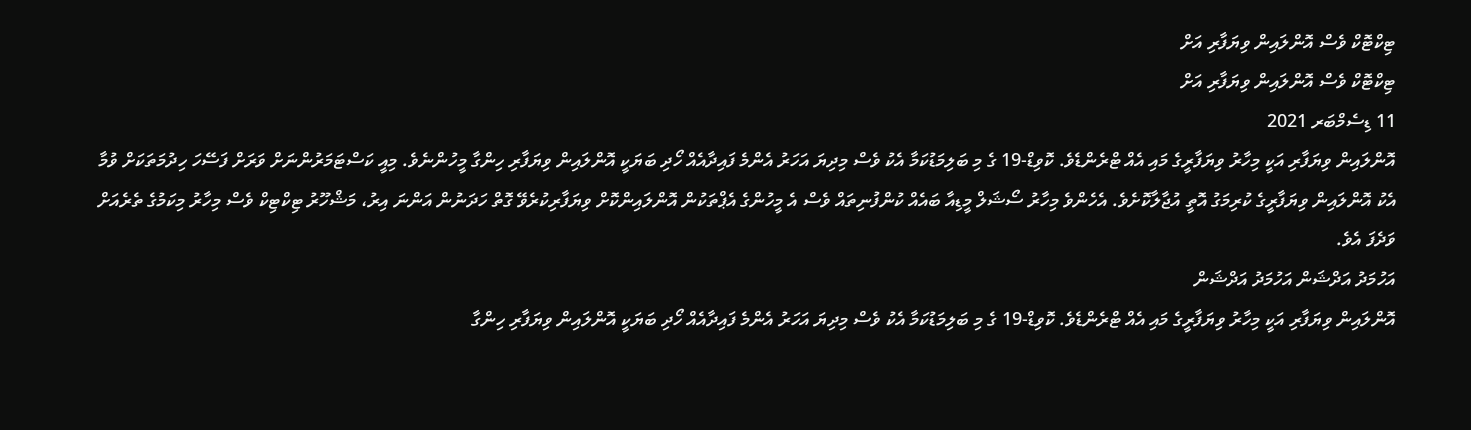ޓިކްޓޮކް ވެސް އޮންލައިން ވިޔަފާރި އަށް
ޓިކްޓޮކް ވެސް އޮންލައިން ވިޔަފާރި އަށް
11 ޑިސެމްބަރ 2021
އޮންލައިން ވިޔަފާރި އަކީ މިހާރު ވިޔަފާރީގެ މައި އެއް ޓްރެންޑެވެ. ކޮވިޑް-19 ގެ މި ބަލިމަޑުކަމާ އެކު ވެސް މިދިޔަ އަހަރު އެންމެ ފައިދާއެއް ހޯދި ބަޔަކީ އޮންލައިން ވިޔަފާރި ހިންގާ މީހުންނެވެ. މިއީ ކަސްޓަމަރުންނަށް ވަރަށް ފަސޭހަ ހިދުމަތަކަށް ވުމާ އެކު އޮންލައިން ވިޔަފާރީގެ ކުރިމަގު އޮތީ އުޖާލާކޮށެވެ. އެހެންވެ މިހާރު ސޯޝަލް މީޑިއާ ބައެއް ކުންފުނިތައް ވެސް އެ މީހުންގެ އެޕްތަކުން އޮންލައިންކޮށް ވިޔަފާރިކުރެވޭ ގޮތް ހަދަނުން އަންނަ އިރު، މަޝްހޫރު ޓިކްޓިކް ވެސް މިހާރު މިކަމުގެ ތެރެއަށް ވަދެފަ އެވެ.
އަހުމަދު އަދްޝަން އަހުމަދު އަދްޝަން
އޮންލައިން ވިޔަފާރި އަކީ މިހާރު ވިޔަފާރީގެ މައި އެއް ޓްރެންޑެވެ. ކޮވިޑް-19 ގެ މި ބަލިމަޑުކަމާ އެކު ވެސް މިދިޔަ އަހަރު އެންމެ ފައިދާއެއް ހޯދި ބަޔަކީ އޮންލައިން ވިޔަފާރި ހިންގާ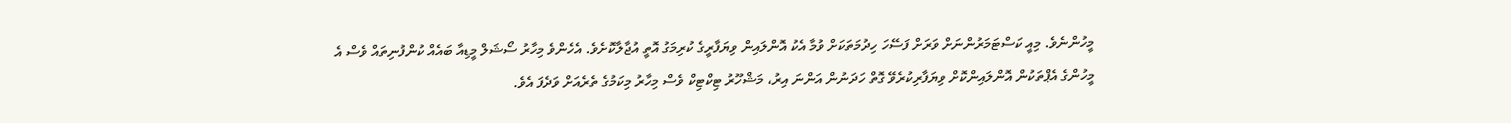މީހުންނެވެ. މިއީ ކަސްޓަމަރުންނަށް ވަރަށް ފަސޭހަ ހިދުމަތަކަށް ވުމާ އެކު އޮންލައިން ވިޔަފާރީގެ ކުރިމަގު އޮތީ އުޖާލާކޮށެވެ. އެހެންވެ މިހާރު ސޯޝަލް މީޑިއާ ބައެއް ކުންފުނިތައް ވެސް އެ މީހުންގެ އެޕްތަކުން އޮންލައިންކޮށް ވިޔަފާރިކުރެވޭ ގޮތް ހަދަނުން އަންނަ އިރު، މަޝްހޫރު ޓިކްޓިކް ވެސް މިހާރު މިކަމުގެ ތެރެއަށް ވަދެފަ އެވެ.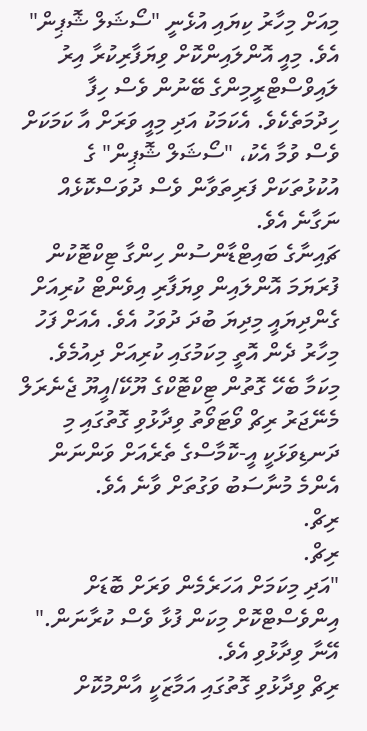މިއަށް މިހާރު ކިޔައި އުޅެނީ "ސޯޝަލް ޝޮޕިން" އެވެ. މިއީ އޮންލައިންކޮށް ވިޔަފާރިކުރާ އިރު ލައިވްސްޓްރީމިންގެ ބޭނުން ވެސް ހިފާ ހިދުމަތެކެވެ. އެކަމަކު އަދި މިއީ ވަރަށް އާ ކަމަކަށް ވެސް ވުމާ އެކު، "ސޯޝަލް ޝޮޕިން" ގެ އުކުޅުތަކަށް ފަރިތަވާން ވެސް ދުވަސްކޮޅެއް ނަގާނެ އެވެ.
ޗައިނާގެ ބައިޓްޑާންސުން ހިންގާ ޓިކްޓޮކުން ފުރަޔަމަ އޮންލައިން ވިޔަފާރި އިވެންޓް ކުރިއަށް ގެންދިޔައީ މިދިޔަ ބުދަ ދުވަހު އެވެ. އެއަށް ފަހު މިހާރު ދެން އޮތީ މިކަމުގައި ކުރިއަށް ދިއުމެވެ.
މިކަމާ ބެހޭ ގޮތުން ޓިކްޓޮކްގެ ޔޫކޭ/އީޔޫ ޖެނެރަލް މެނޭޖަރު ރިޗް ވޯޓަވޯތު ވިދާޅުވި ގޮތުގައި މި ދަނޑިވަޅަކީ އީ-ކޮމާސްގެ ތެރެއަށް ވަންނަން އެންމެ މުނާސަބު ވަގުތަށް ވާނެ އެވެ.
ރިޗް.
ރިޗް.
"އަދި މިކަމަށް އަހަރެމެން ވަރަށް ބޮޑަށް އިންވެސްޓްކޮށް މިކަން ފުޅާ ވެސް ކުރާނަން." އޭނާ ވިދާޅުވި އެވެ.
ރިޗް ވިދާޅުވި ގޮތުގައި އަމާޒަކީ އާންމުކޮށް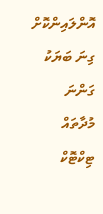އޮންލައިންކޮށް ގިނަ ބަޔަކު ގަންނަ މުދާތައް ޓިކްޓޮކް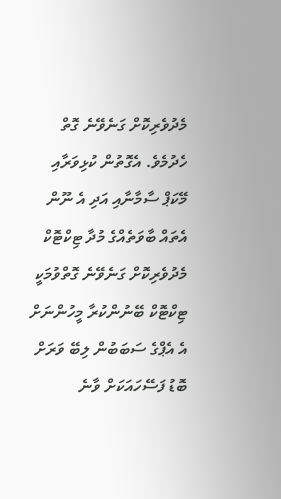މެދުވެރިކޮށް ގަނެވޭނެ ގޮތް ހެދުމެވެ. އެގޮތުން ކުޅިވަރާއި މޭކަޕް ސާމާނާއި އަދި އެ ނޫން އެތައް ބާވަތެއްގެ މުދާ ޓިކްޓޮކް މެދުވެރިކޮށް ގަނެވޭނެ ގޮތްވުމަކީ ޓިކްޓޮކް ބޭނުންކުރާ މީހުންނަށް އެ އެޕްގެ ސަބަބުން ލިބޭ ވަރަށް ބޮޑު ފަސޭހައަކަށް ވާނެ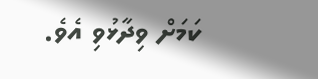ކަމަށް ވިދާޅުވި އެވެ.